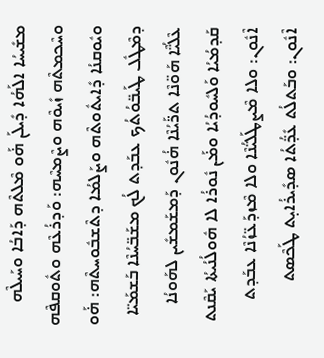ܡܫܺܝܚܳܐ ܐܠܰܗܳܐ ܕܺܝܠܰܢ ܗ̇ܰܘ ܡܶܠܬܶܗ ܕܰܐܒܳܐ ܘܚܰܝܠܶܗ ܘܚܶܟܡܬܶܗ ܙܺܝܘܶܗ ܘܨܶܡܚܶܗ: ܘܰܕܪܳܥܶܗ ܘܬܽܘܩܦܶܗ ܘܝܽܘܩܢܳܐ ܕܺܐܝܬܽܘܬܶܗ ܘܨܰܠܡܳܐ ܕܬܶܫܒܽܘܚܬܶܗ: ܗ̇ܰܘ ܕܡܶܛܽܠ ܛܰܝܒ̈ܘܳܬܳܟ ܥܒܰܕܬ ܠܳܟ ܡܫܰܒ̈ܚܳܢܶܐ ܒܰܫܡܰܝ̈ܐ ܥܶܠܳܝ̈ܶܐ ܗܰܘ̈ܢܶܐ ܬܪ̈ܰܝܳܢܶܐ ܗ̇ܳܢܽܘܢ ܕܰܡܫܰܡܫܺܝܢ ܠܗܰܘܢܳܐ ܩܰܕܡܳܝܳܐ ܘܰܠܚܽܘܕܳܝܳܐ ܘܡ̇ܰܢ ܢܽܘܪܳܐ ܠܐ ܗܽܘܠܳܢܳܝܬܳܐ ܝܰܩܶܢܬ ܐܶܢܽܘܢ: ܘܠܐ ܡܶܨܛܰܠܝ̈ܳܢܶܐ ܘܠܐ ܡܶܙܕܰܥ̈ܙܳܢܶܐ ܥܒܰܕܬ ܐܶܢܽܘܢ: ܘܒܰܬܠܳܬ ܥܺܕ̈ܳܬܳܐ ܣܕܺܝܪܳܐܝ̣ܬ ܛܰܟܶܣܬ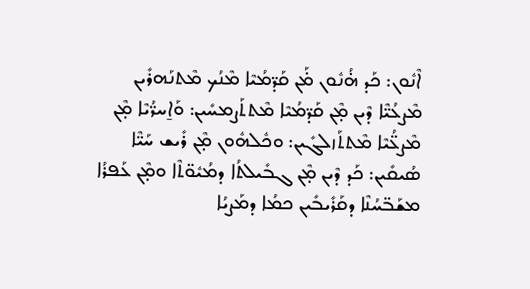ܐܶܢܽܘܢ: ܟܰܕ ܗ̇ܳܢܽܘܢ ܡ̇ܰܢ ܩܰܕ̈ܡܳܝܶܐ ܡܶܢܳܟ ܡܶܬܢܰܗܪܺܝܢ ܡܶܨܥܳܝ̈ܶܐ ܕܶܝܢ ܡ̣ܶܢ ܩܰܕ̈ܡܳܝܶܐ ܡܶܬܬܰܨܡܚܺܝܢ: ܘܰܐ̱ܚܪ̈ܳܝܶܐ ܡ̣ܶܢ ܡܶܨܥ̈ܳܝܶܐ ܡܶܬܬܰܙܠܓܺܝܢ: ܘܟܽܠܗܽܘܢ ܡ̣ܶܢ ܪܺܝܫ ܚܰܝ̈ܶܐ ܣܳܝܩܺܝܢ: ܟܰܕ ܕܶܝܢ ܡ̣ܶܢ ܓܒܺܝܠܬܳܐ ܕܡܳܝܽܘ̈ܬܶܐ ܘܡ̣ܶܢ ܥܰܦܪܳܐ ܡܫܰܒ̈ܚܳܢܶܐ ܕܩܰܪܺܝܒܺܝܢ ܟܡܳܐ ܕܡܰܨܝܳܐ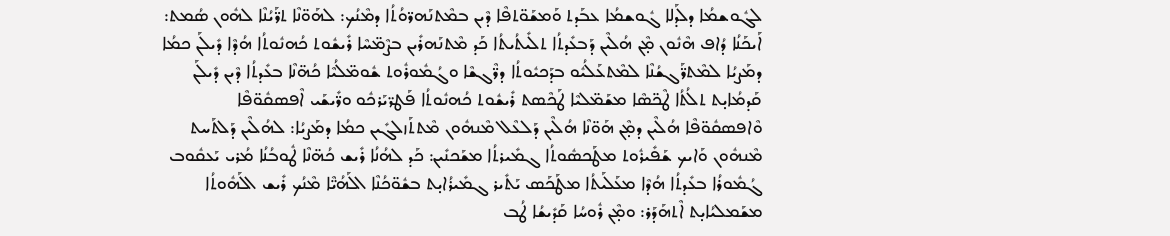ܠܓܽܘܫܡܳܐ ܕܠܰܕܠܐ ܓܽܘܫܡܳܐ ܥܒܰܕܬ ܘܰܡܫܰܘ̈ܬܦܶܐ ܕܶܝܢ ܒܡܶܬܢܰܗܪ̈ܘܳܬܳܐ ܕܡܶܢܳܟ: ܠܗܰܘ̈ܢܶܐ ܬܪ̈ܰܝܳܢܶܐ ܠܗܽܘܢ ܣܳܡܬ: ܐܰܝܟܰܢܳܐ ܕܳܐܦ ܗܶܢܽܘܢ ܡ̣ܶܢ ܗܳܠܶܝܢ ܕܰܒܥܺܕܬܳܐ ܬܠܺܝܬܳܝܬܳܐ ܟܰܕ ܡܶܬܢܰܗܪܺܝܢ ܒܨܶܡ̈ܚܶܐ ܪܺܝܫܽܘܬ ܟܳܗܢܽܘܬܳܐ ܗܳܕܶܐ ܕܺܝܠܰܢ ܟܡܳܐ ܕܡܰܨܝܳܐ ܠܡܶܬܪ̈ܰܓܫܳܢܶܐ ܠܡܶܬܥܰܠܳܝܽܘ ܒܕܰܟܝܽܘܬܳܐ ܕܪ̈ܶܓܫܶܐ ܘܓܳܡܽܘܪܽܘܬ ܫܽܘܡ̈ܠܳܝܶܐ ܟܳܗ̈ܢܶܐ ܒܥܺܕܬܳܐ ܕܶܝܢ ܕܺܝܠܰܢ ܩܰܕܡܳܐܝ̣ܬ ܬܠܳܬܳܐ ܛܶܟ̈ܣܶܐ ܡܫܰܡ̈ܠܝܶܐ ܛܰܟܶܣܬ ܪܺܝܫܽܘܬ ܟܳܗܢܽܘܬܳܐ ܦܰܛܪ̈ܝܰܪܟܽܘ ܘܪ̈ܺܝܫܰܝ ܐܶܦܣܩܽܘ̈ܦܶܐ ܘܶܐܦܣܩܽܘ̈ܦܶܐ ܗܳܠܶܝܢ ܕܡ̣ܶܢ ܗܰܘ̈ܢܶܐ ܗܳܠܶܝܢ ܕܰܠܥܶܠ ܡܶܢܗܽܘܢ ܡܶܬܬܰܙܠܓܺܝܢ ܟܡܳܐ ܕܡܰܨܝܳܐ: ܠܗܳܠܶܝܢ ܕܰܠܬܰܚܬ ܡܶܢܗܽܘܢ ܘܰܐܝܟ ܫܰܦܺܝܪܽܘܬ ܡܛܰܟܣܽܘܬܳܐ ܓܡܺܝܪܬܳܐ ܡܫܰܟܢܺܝܢ: ܟܰܕ ܠܗܳܢܳܐ ܪܺܝܫ ܟܳܗ̈ܢܶܐ ܛܽܘܒܳܢܳܐ ܡܳܪܝ ܝܰܥܩܽܘܒ ܓܳܡܽܘܪܳܐ ܒܥܺܕܬܳܐ ܗܳܕܶܐ ܡܥܰܠܰܝܬܳܐ ܡܛܰܟܰܣ ܝܰܬܺܝܪ ܓܡܺܝܪܳܐܝ̣ܬ ܒܫܽܘ̈ܟܳܢܶܐ ܐܠܰܗܳܝ̈ܶܐ ܡܶܢܳܟ ܪܺܝܫ ܐܠܰܗܽܘܬܳܐ ܡܫܰܡܠܝܳܐܝ̣ܬ ܐܶܬܗܰܕܰܪ: ܘܡ̣ܶܢ ܪܽܘܚܳܐ ܩܰܕܺܝܫܳܐ ܛܳܒ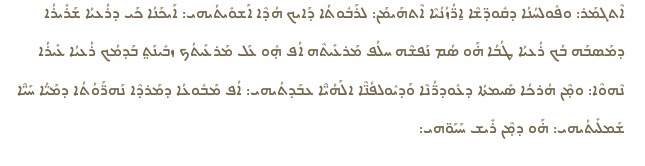ܐܶܬܓܡܰܪ: ܘܦܽܘܠܚܳܢܳܐ ܕܩܽܘܕ̈ܫܶܐ ܐ̱ܪ̈ܳܙܳܢܳܝܶܐ ܐܶܬܗܰܝܡܰܢ: ܠܪܰܒܽܘܬܳܐ ܕܰܐܝܟ ܗܳܕܶܐ ܐܰܫܘܺܝܬܳܝܗܝ: ܐܰܝܟܰܢܳܐ ܟܰܝ ܕܪܳܥܝܳܐ ܫܰܪܺܝܪܳܐ ܕܡܰܣܒܰܗ ܒܳܟ ܪܳܥܝܳܐ ܛܳܒܳܐ ܗ̇ܰܘ ܣܳܡ ܢܰܦܫܶܗ ܚܠܳܦ ܡܰܪܥܺܝܬܶܗ ܐܳܦ ܗ̣ܽܘ ܥܰܠ ܡܰܪܥܺܝܬܳܟ ܙܒܺܝܢܰܬ݀ ܒܰܕܡܳܟ ܪܳܥܝܳܐ ܥܺܝܪܳܐ ܢܶܗܘܶܐ: ܘܡ̣ܶܢ ܗܳܪܟܳܐ ܣܺܝܡܬܳܐ ܕܥܽܘܕܪ̈ܳܢܶܐ ܘܰܕܝܽܘܠܦܳܢ̈ܶܐ ܐܠܰܗܳܝ̈ܶܐ ܥܒܰܕܬܳܝܗܝ: ܐܳܦ ܡܰܒܽܘܥܳܐ ܕܡܰܪܕܶܐ ܢܰܗܪ̈ܰܘܳܬܳܐ ܕܡܰܝ̈ܳܐ ܚܰܝ̈ܶܐ ܫܰܡܠܺܝܬܳܝܗܝ: ܗ̇ܰܘ ܕܡ̣ܶܢ ܪܺܝܫ ܚܰܝܰܘ̈ܗܝ: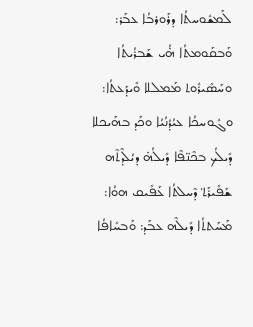ܠܰܡܫܽܘܚܬܳܐ ܕܪܰܘܪܒܳܐ ܥܒܰܪ: ܘܰܒܩܰܘܡܬܳܐ ܗ̇ܳܝ ܫܰܒܪܳܝܬܳܐ ܘܚܰܣܺܝܪܽܘܬ ܡܰܡܠܠܐ ܘܺܝܕܰܥܬܳܐ: ܘܓܽܘܚܟܳܐ ܥܝܳܕܳܢܳܝܳܐ ܘܟܰܕ ܒܗܰܝܟܠܐ ܕܺܝܠܳܟ ܒܟܶܢ̈ܦܶܐ ܕܺܝܠܳܗ̇ ܕܝܳܠܶܕܬܶܗ ܫܰܦܺܝܪܰܬ݀ ܕܶܚܠܬܳܐ ܥܰܦܺܝܩ ܗܘܳܐ: ܡܰܚܰܬܬܳܐ ܕܺܝܠܶܗ ܥܒܰܕ: ܘܰܒܚܺܐܦܳܐ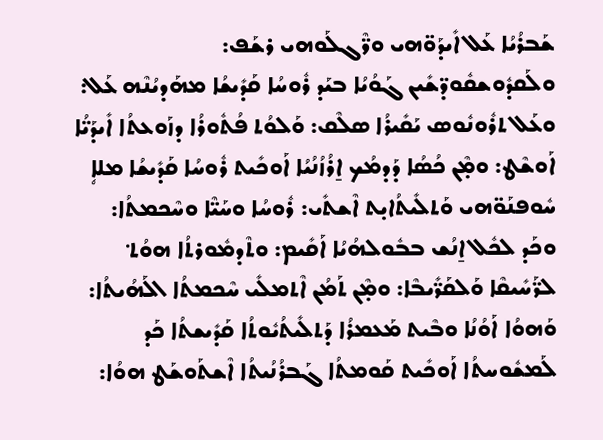ܫܰܒܪܳܝܳܐ ܥܰܠ ܐܺܝܕܰܘ̈ܗܝ ܘܪ̈ܶܓܠܰܘܗܝ ܪܫܰܦ: ܘܠܰܩܕܽܘܫܩܽܘܕ̈ܫܺܝܢ ܓܰܘܳܝܳܐ ܒܝܰܕ ܪܽܘܚܳܐ ܩܰܕܺܝܫܳܐ ܡܗܰܕܝܳܢܶܗ ܥܰܠ: ܘܥܰܠ ܬܪܽܘܢܽܘܣ ܝܰܩܺܝܪܳܐ ܣܠܶܩ: ܘܰܠܘܳܬ ܦܳܬܽܘܪܳܐ ܕܙܰܘܥܬܳܐ ܐܺܝܕܰܝ̈ܳܐ ܐܰܘܫܶܛ: ܘܡ̣ܶܢ ܟܳܣܳܐ ܕܰܕܡܳܟ ܐ̱ܪܳܙܳܢܳܝܳܐ ܐܰܘܟܺܝܬ ܪܽܘܚܳܐ ܩܰܕܺܝܫܳܐ ܡܠܐܴ ܚܽܘܦܢܰܘ̈ܗܝ ܘܰܬܠܺܝܬܳܐܝ̣ܬ ܐܶܫܬܺܝ: ܪܽܘܚܳܐ ܘܚܰܝ̈ܶܐ ܘܚܶܟܡܬܳܐ: ܘܟܰܕ ܠܟܽܠ ܐ̱ܢܳܫ ܒܒܽܘܠܗܳܝܳܐ ܐܰܩܺܝܡ: ܘܬܶܕܡܽܘܪܬܳܐ ܗܘܳܬ݀ ܠܪ̈ܰܚܺܝܩܶܐ ܘܰܠܩܰܪ̈ܺܝܒܶܐ: ܘܡ̣ܶܢ ܬܰܡܳܢ ܐܶܬܡܠܺܝ ܚܶܟܡܬܳܐ ܐܠܰܗܳܝܬܳܐ: ܘܰܗܘܳܐ ܐܰܘܳܢܳܐ ܘܒܶܝܬ ܡܰܥܡܪܳܐ ܕܰܬܠܺܝܬܳܝܽܘܬܳܐ ܩܰܕܺܝܫܬܳܐ ܟܰܕ ܠܰܡܫܽܘܚܬܳܐ ܐܰܘܟܺܝܬ ܩܰܘܡܬܳܐ ܓܰܒܪܳܢܳܝܬܳܐ ܐܶܫܬܰܘܫܰܛ ܗܘܳܐ: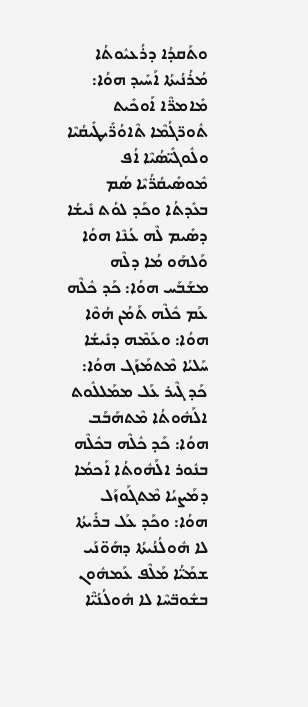ܘܬܰܩܕܳܐ ܕܪܳܥܝܽܘܬܳܐ ܡܳܪܳܢܳܝܬܳܐ ܐܰܚܺܝܕ ܗܘܳܐ: ܡܺܐܡܪ̈ܶܐ ܐܰܘܟܺܝܬ ܬܽܘܪ̈ܓܳܡܶܐ ܬܶܐܘܳܪ̈ܺܝܛܺܝܩܳܝܶܐ ܘܠܽܘܓܺܝ̈ܣܳܝܶܐ ܐܳܦ ܡܽܘܣܺܝܩܳܪ̈ܳܝܶܐ ܣܳܡ ܒܥܺܕܬܳܐ ܘܟܰܕ ܠܘܳܬ ܢܺܝܫܳܐ ܕܣܺܝܡ ܠܶܗ ܥܳܢܶܐ ܗܘܳܐ ܘܰܠܗܰܘ ܡܳܐ ܕܠܶܗ ܡܫܰܒܰܚ ܗܘܳܐ: ܟܰܕ ܟܽܠܶܗ ܥܰܡ ܟܽܠܶܗ ܬܰܡܳܢ ܗܳܘܶܐ ܗܘܳܐ: ܘܥܰܡܶܗ ܕܢܺܝܫܳܐ ܚܰܠܝܳܐ ܡܶܬܡܰܙܰܓ ܗܘܳܐ: ܟܰܕ ܓܶܝܪ ܥܰܠ ܡܡܰܠܠܽܘܬ ܐܠܰܗܽܘܬܳܐ ܡܶܬܗܰܒܰܒ ܗܘܳܐ: ܟܰܕ ܟܽܠܶܗ ܒܟܽܠܶܗ ܒܢܽܘܪ ܐܠܰܗܽܘܬܳܐ ܐܰܟܡܳܐ ܕܡܰܨܝܳܐ ܡܶܬܓܰܘܙܰܠ ܗܘܳܐ: ܘܟܰܕ ܥܰܠ ܒܪܺܝܬܳܐ ܠܐ ܗܽܘܠܳܢܳܝܬܳܐ ܕܗܰܘ̈ܢܰܝ ܫܡܰܝ̈ܳܐ ܡܰܠܶܦ ܥܰܡܗܽܘܢ ܒܫܽܘܒ̈ܚܶܐ ܠܐ ܗܽܘܠܳܢܳܝ̈ܶܐ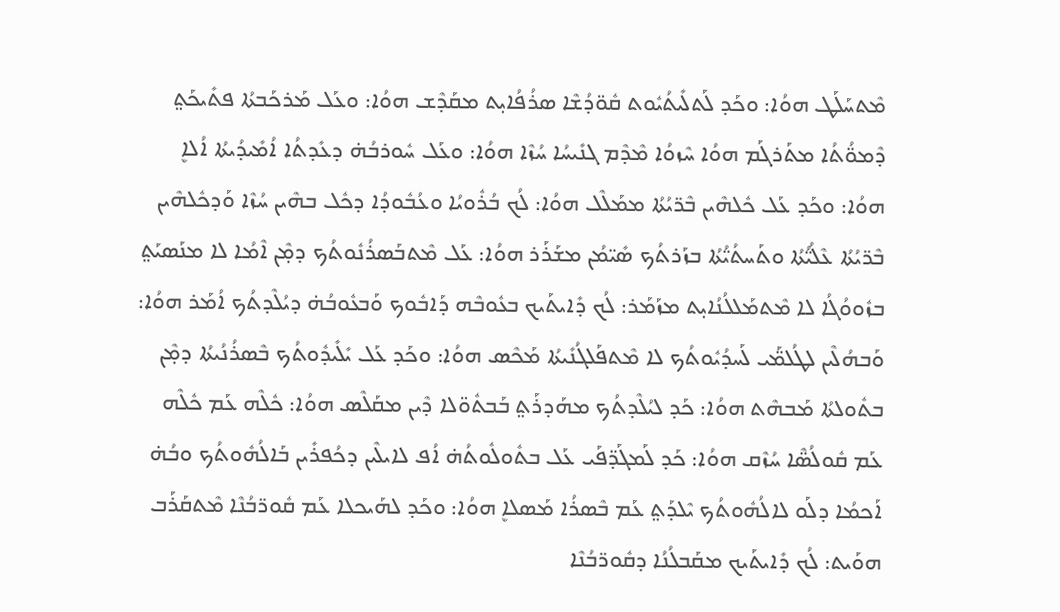ܡܶܬܚܰܠܰܛ ܗܘܳܐ: ܘܟܰܕ ܠܰܬܠܺܝܬܳܝܽܘܬ ܩܽܘ̈ܕܳܫܶܐ ܣܪܳܦܳܐܝ̣ܬ ܡܩܰܕܶܫ ܗܘܳܐ: ܘܥܰܠ ܡܰܪܟܰܒܬܳܐ ܦܬܺܝܟܰܬ݀ ܕܶܡܘ̈ܳܬܳܐ ܡܬܰܪܓܰܡ ܗܘܳܐ ܚܶܙܘܳܐ ܡܶܕܶܡ ܓܢܺܝܚܳܐ ܚܳܙܶܐ ܗܘܳܐ: ܘܥܰܠ ܚܽܘܪܒܳܗ̇ ܕܥܺܕܬܳܐ ܐܳܡܺܝܕܳܝܬܳܐ ܐܳܠܐܷ ܗܘܳܐ: ܘܟܰܕ ܥܰܠ ܟܽܠܗܶܝܢ ܒܶܪ̈ܝܳܬܳܐ ܡܡܰܠܶܠ ܗܘܳܐ: ܠܳܟ ܒܳܪܽܘܝܳܐ ܘܥܳܒܽܘܕܳܐ ܕܟܽܠ ܒܗܶܝܢ ܚܳܙܶܐ ܘܰܕܟܽܠܗܶܝܢ ܒܶܪ̈ܝܳܬܳܐ ܥܶܠܳܝ̈ܳܬܳܐ ܘܬܰܚܬܳܝ̈ܳܬܳܐ ܒܙܰܪܬܳܟ ܣܺܝ̈ܡܳܢ ܡܫܰܪܰܪ ܗܘܳܐ: ܥܰܠ ܡܶܬܒܰܣܪܳܢܽܘܬܳܟ ܕܡ̣ܶܢ ܐܶܡܳܐ ܠܐ ܡܢܰܣܝܰܬ݀ ܒܙܽܘܘܳܓܳܐ ܠܐ ܡܶܬܡܰܠܠܳܢܳܐܝ̣ܬ ܡܙܰܡܰܪ: ܠܳܟ ܕܺܐܝܬܰܝܟ ܒܥܽܘܒܶܗ ܕܰܐܒܽܘܟ ܘܰܒܥܽܘܒܳܗ̇ ܕܝܳܠܶܕܬܳܟ ܐܳܡܰܪ ܗܘܳܐ: ܘܰܒܗܳܠܶܝܢ ܠܛܳܠܡ̈ܰܝ ܠܰܚܕܳܝܽܘܬܳܟ ܠܐ ܡܶܬܦܰܠܓܳܢܺܝܬܳܐ ܡܰܟܶܣ ܗܘܳܐ: ܘܟܰܕ ܥܰܠ ܝܺܠܺܝܕܽܘܬܳܟ ܒܶܣܪܳܢܳܝܬܳܐ ܕܡ̣ܶܢ ܒܬܽܘܠܬܳܐ ܡܰܒܗܶܬ ܗܘܳܐ: ܟܰܕ ܠܝܳܠܶܕܬܳܟ ܡܗܰܕܪܰܬ݀ ܒܰܒܬܽܘ̈ܠܐ ܕܶܝܢ ܡܩܰܠܶܣ ܗܘܳܐ: ܟܽܠܶܗ ܥܰܡ ܟܽܠܶܗ ܥܰܡ ܩܽܘܠܳܣ̈ܶܐ ܚܳܙܶܩ ܗܘܳܐ: ܟܰܕ ܠܰܡܓܰܕ̈ܦܰܝ ܥܰܠ ܒܬܽܘܠܽܘܬܳܗ̇ ܐܳܦ ܠܐܝܠܶܝܢ ܕܟܳܦܪܺܝܢ ܒܰܐܠܳܗܽܘܬܳܟ ܘܒܳܗ̇ ܐܰܟܡܳܐ ܕܠܰܘ ܠܐܠܳܗܽܘܬܳܟ ܝܶܠܕܰܬ݀ ܥܰܡ ܒܶܣܪܳܐ ܡܰܣܠܐܷ ܗܘܳܐ: ܘܟܰܕ ܠܗܰܝܟܠܐ ܥܰܡ ܩܽܘܪ̈ܒܳܢܶܐ ܡܶܬܩܰܪܰܒ ܗܘܰܝܬ: ܠܳܟ ܕܺܐܝܬܰܝܟ ܡܩܰܒܠܳܢܳܐ ܕܩܽܘܪ̈ܒܳܢܶܐ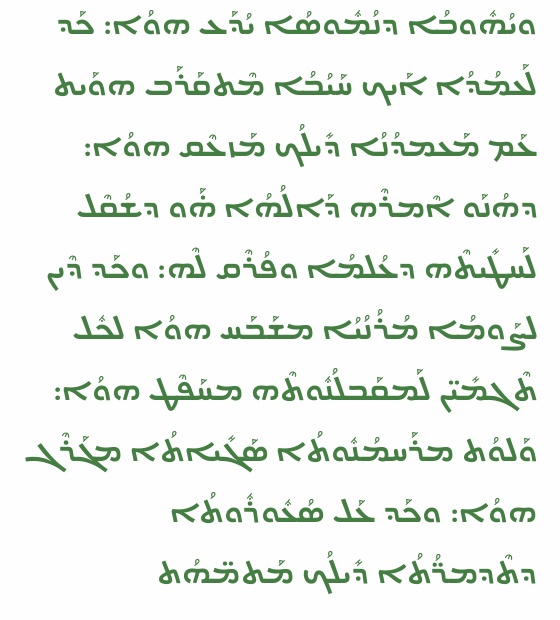ܘܝܳܗܽܘܒܳܐ ܕܢܳܡܽܘܣܳܐ ܝܳܕܰܥ ܗܘܳܐ: ܟܰܕ ܠܰܥܡܳܕܳܐ ܐܰܝܟ ܚܰܝܳܒܳܐ ܡܶܬܩܰܪܰܒ ܗܘܰܝܬ ܥܰܡ ܡܰܥܡܕܳܢܳܐ ܕܺܝܠܳܟ ܡܰܙܥܶܩ ܗܘܳܐ: ܕܗܳܢܰܘ ܐܶܡܪܶܗ ܕܰܐܠܳܗܳܐ ܗ̇ܰܘ ܕܫܳܩܶܠ ܠܰܚܛܺܝܬܶܗ ܕܥܳܠܡܳܐ ܘܦܳܪܶܩ ܠܶܗ: ܘܟܰܕ ܕܶܝܢ ܠܨܰܘܡܳܐ ܡܳܪܳܢܳܝܳܐ ܡܫܰܒܰܚ ܗܘܳܐ ܠܟܽܠ ܬܶܓܡܺܝ̈ܢ ܠܰܡܩܰܒܠܳܢܽܘܬܶܗ ܡܚܰܦܶܛ ܗܘܳܐ: ܘܰܠܘܳܬ ܡܪܰܚܡܳܢܽܘܬܳܐ ܣܰܓܺܝܐܬܳܐ ܡܓܰܪܶܓ ܗܘܳܐ: ܘܟܰܕ ܥܰܠ ܣܳܥܽܘܪܽܘܬܳܐ ܕܬܶܕܡܪ̈ܳܬܳܐ ܕܺܝܠܳܟ ܡܰܬܡ̈ܗܳܬ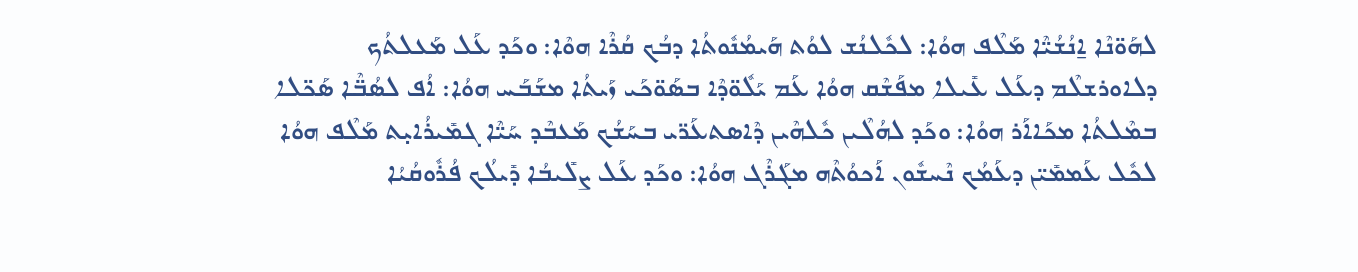ܠܗܰܘ̈ܢܶܐ ܐ̱ܢܳܫܳܝ̈ܶܐ ܡܰܠܶܦ ܗܘܳܐ: ܠܟܽܠܢܳܫ ܠܘܳܬ ܗܰܝܡܳܢܽܘܬܳܐ ܕܒܳܟ ܩܳܪܶܐ ܗܘܶܐ: ܘܟܰܕ ܥܰܠ ܡܰܥܠܬܳܟ ܕܠܐܘܪܫܠܶܡ ܕܥܰܠ ܥܺܝܠܐ ܡܦܰܫܶܩ ܗܘܳܐ ܥܰܡ ܝܰܠܽܘ̈ܕܶܐ ܒܣܰܘ̈ܟܰܝ ܙܰܝܬܳܐ ܡܫܰܒܰܚ ܗܘܳܐ: ܐܳܦ ܠܣܳܒ̈ܶܐ ܣܰܟ̈ܠܐ ܒܡܶܠܬܳܐ ܡܟܰܐܐܰܪ ܗܘܳܐ: ܘܟܰܕ ܠܗܳܠܶܝܢ ܟܽܠܗܶܝܢ ܕܶܐܣܬܥܰܪ̈ܝ ܒܚܰܫܳܟ ܡܰܥܒܶܕ ܚܰܝ̈ܶܐ ܓܡܺܝܪܳܐܝ̣ܬ ܡܰܠܶܦ ܗܘܳܐ ܠܟܽܠ ܥܰܡܡܺܝ̈ܢ ܕܥܰܡܳܟ ܢܶܚܫܽܘܢ ܐܰܟܘܳܬܶܗ ܡܓܰܪܶܓ ܗܘܳܐ: ܘܟܰܕ ܥܰܠ ܨܠܺܝܒܳܐ ܕܺܝܠܳܟ ܦܳܪܽܘܩܳܝܳܐ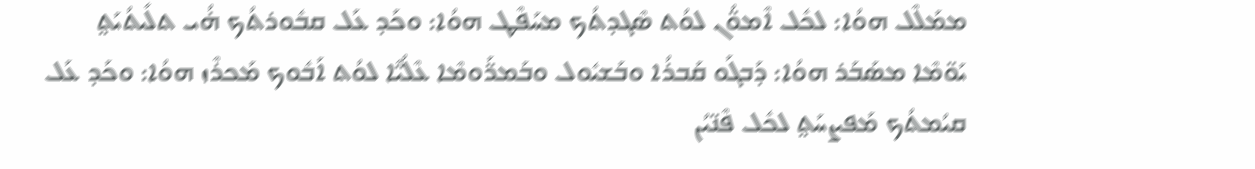ܡܡܰܠܶܠ ܗܘܳܐ: ܠܟܽܠ ܐܶܡܘ̈ܳܢ ܠܘܳܬ ܣܶܓܕܬܳܟ ܡܚܰܦܶܛ ܗܘܳܐ: ܘܟܰܕ ܥܰܠ ܩܒܽܘܪܬܳܟ ܗ̇ܳܝ ܬܠܺܝܬܳܝܰܬ݀ ܝܰܘ̈ܡܶܐ ܡܣܰܒܰܪ ܗܘܳܐ: ܕܰܒܓܰܘ ܩܰܒܪܳܐ ܘܒܰܫܝܽܘܠ ܘܒܰܡܪ̈ܰܘܡܶܐ ܥܶܠܳܝ̈ܶܐ ܠܘܳܬ ܐܰܒܽܘܟ ܡܰܟܪܶܙ ܗܘܳܐ: ܘܟܰܕ ܥܰܠ ܩܝܳܡܬܳܟ ܡܰܦܨܚܰܬ݀ ܠܟܽܠ ܦܶܢ̈ܝܳܢ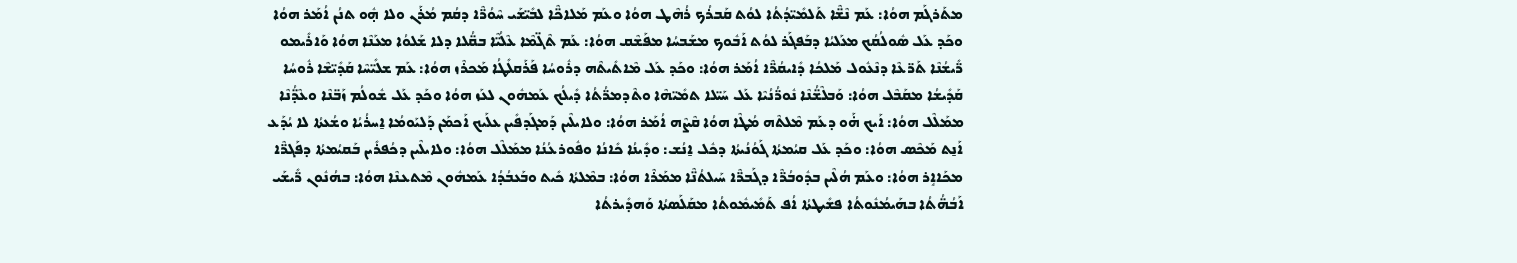ܡܬܰܪܓܰܡ ܗܘܳܐ: ܥܰܡ ܢܶܫ̈ܶܐ ܬܰܠܡܺܝ̈ܕܳܬܳܐ ܠܘܳܬ ܩܰܒܪܳܟ ܪܳܗܶܛ ܗܘܳܐ ܘܥܰܡ ܡܰܠܐܟ̈ܶܐ ܠܒܺܝ̈ܫܰܝ ܚܶܘܳܪ̈ܶܐ ܕܩܳܡ ܡܳܪܰܢ ܘܠܐ ܗ̣ܽܘ ܬܢܳܢ ܐܳܡܰܪ ܗܘܳܐ ܘܟܰܕ ܥܰܠ ܣܽܘܠܳܩܳܟ ܡܥܰܠܝܳܐ ܕܒܰܦܓܰܪ ܠܘܳܬ ܐܰܒܽܘܟ ܡܫܰܒܚܳܐ ܡܦܰܫܶܩ ܗܘܳܐ: ܥܰܡ ܬܶܓ̈ܡܶܐ ܥܶܠܳܝ̈ܶܐ ܒܩ̈ܳܠܐ ܕܠܐ ܫܰܠܘܳܐ ܡܥܰܢܶܐ ܗܘܳܐ ܘܰܐܪܺܝܡܘ ܪ̈ܺܝܫܳܢܶܐ ܬܰܪ̈ܥܶܐ ܕܢܶܥܽܘܠ ܡܰܠܟܳܐ ܕܺܐܝܩܳܪ̈ܶܐ ܐܳܡܰܪ ܗܘܳܐ: ܘܟܰܕ ܥܰܠ ܡܶܐܬܺܝܬܶܗ ܕܪܽܘܚܳܐ ܦܰܪܰܩܠܺܛܳܐ ܡܰܟܪܶܙ ܗܘܳܐ: ܥܰܡ ܫܠܺܝ̈ܚܶܐ ܩܰܕܺܝ̈ܫܶܐ ܪܽܘܚܳܐ ܩܰܕܺܝܫܳܐ ܡܩܰܒܶܠ ܗܘܳܐ: ܘܰܒܠܶܫ̈ܳܢܶܐ ܢܽܘܪ̈ܳܢܳܝܶܐ ܥܰܠ ܚܰܝ̈ܠܐ ܬܡܺܝ̈ܗܶܐ ܘܬܶܕܡܪ̈ܳܬܳܐ ܕܺܝܠܳܟ ܥܰܡܗܽܘܢ ܠܥܰܙ ܗܘܳܐ ܘܟܰܕ ܥܰܠ ܫܽܘܠܳܡ ܙܰܒ̈ܢܶܐ ܘܥܶܕ̈ܳܢܶܐ ܡܡܰܠܶܠ ܗܘܳܐ: ܐܰܝܟ ܗ̇ܰܘ ܕܥܰܡ ܡܶܠܬܶܗ ܡܳܛܶܐ ܗܘܳܐ ܩܶܨܶܗ ܐܳܡܰܪ ܗܘܳܐ: ܘܠܐܝܠܶܝܢ ܕܰܡܓܰܕܦܺܝܢ ܥܠܰܝܟ ܐܰܟܡܰܢ ܕܰܠܝܰܘܡܳܐ ܐ̱ܚܪܳܝܳܐ ܘܫܳܥܬܳܐ ܠܐ ܝܳܕܰܥ ܐܰܢ̱ܬ ܡܰܟܶܣ ܗܘܳܐ: ܘܟܰܕ ܥܰܠ ܩܝܳܡܬܳܐ ܓܰܘܳܢܳܝܬܳܐ ܕܟܽܠ ܐ̱ܢܳܫ: ܘܕܺܝܢܳܐ ܟܺܐܢܳܐ ܘܦܽܘܪܥܳܢܳܐ ܡܡܰܠܶܠ ܗܘܳܐ: ܘܠܐܝܠܶܝܢ ܕܟܳܦܪܺܝܢ ܒܰܩܝܳܡܬܳܐ ܕܦܰܓܪ̈ܶܐ ܡܟܰܐܐܱܪ ܗܘܳܐ: ܘܥܰܡ ܗܳܠܶܝܢ ܒܕܽܘܒܳܪ̈ܶܐ ܕܓܰܒܪ̈ܶܐ ܚܰܝܠܬܳܢ̈ܶܐ ܡܡܰܪܶܐ ܗܘܳܐ: ܒܡܶܠܬܳܐ ܟܺܝܬ ܘܒܰܥܒܳܕܳܐ ܥܰܡܗܽܘܢ ܡܶܬܥܢܶܐ ܗܘܳܐ: ܒܗܳܢܽܘܢ ܪ̈ܺܝܫܰܝ ܐܰܒܳܗ̈ܳܬܳܐ ܒܗܰܝܡܳܢܽܘܬܳܐ ܦܫܺܝܛܬܳܐ ܐܳܦ ܬܰܡܺܝܡܽܘܬܳܐ ܡܩܰܠܰܣܬܳܐ ܘܰܗܕܺܝܪܬܳܐ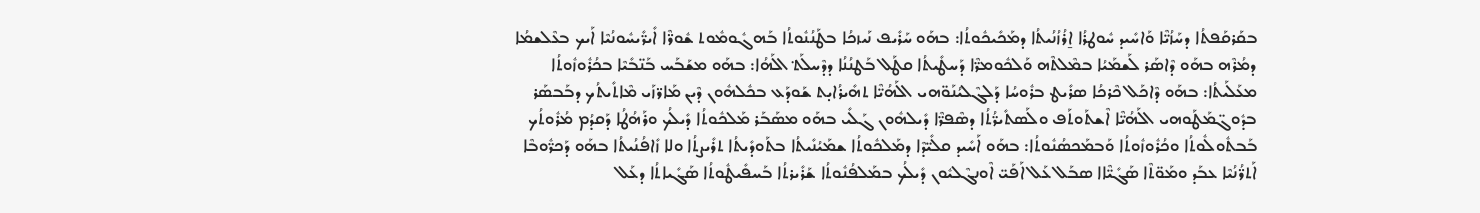ܒܩܰܪܩܰܦܬܳܐ ܕܚܰܙܳܝ̈ܶܐ ܘܰܐܚܺܝܕ ܚܽܘܛܪܳܐ ܐ̱ܪܳܙܳܢܳܝܬܳܐ ܕܡܰܟܺܝܟܽܘܬܳܐ: ܒܗܰܘ ܚܰܪܺܝܦ ܢܰܝܙܟܳܐ ܒܛܰܢܳܢܽܘܬܳܐ ܒܰܗܓܽܘܡܽܘܬ ܫܽܘܪ̈ܶܐ ܐܺܝܪ̈ܺܝܚܽܘܢܳܝܶܐ ܐܰܝܟ ܒܥܶܠܫܡܳܐ ܕܡܳܪܶܗ ܒܗܰܘ ܕܶܐܣܰܪ ܠܰܫܡܰܝܳܐ ܒܡܶܠܬܶܗ ܘܰܠܟܽܘܡܪ̈ܶܐ ܕܰܚܛܺܝܬܳܐ ܩܛܰܠ ܒܰܛܢܳܢܳܐ ܕܕܶܚܠܰܬ݀ ܐܠܰܗܳܐ: ܒܗܰܘ ܡܫܰܒܰܚ ܒܰܢ̈ܒܺܝܶܐ ܒܟܳܪܽܘܙܽܘܬܳܐ ܡܥܰܠܰܝܬܳܐ: ܒܗܰܘ ܕܶܐܟܰܠ ܟܶܪܟܳܐ ܣܪܺܝܛ ܒܪܽܘܚܳܐ ܕܰܠܓܶܠܝܳܢܰܘ̈ܗܝ ܐܠܰܗܳܝ̈ܶܐ ܬܗܺܝܪܳܐܝ̣ܬ ܫܰܘܕܰܥ ܒܟܽܠܗܽܘܢ ܕܶܝܢ ܡܰܐܪ̈ܙܰܝ ܡܶܐܬܺܝܬܳܟ ܕܒܰܒܣܰܪ ܒܕܽܘܓ̈ܡܰܛܰܘܗܝ ܐܠܰܗܳܝ̈ܶܐ ܐܶܫܬܰܘܬܰܦ ܘܠܰܣܬܺܝܪ̈ܳܬܳܐ ܕܣܶܦܪ̈ܶܐ ܕܺܝܠܗܽܘܢ ܓܰܠܺܝ ܒܗܰܘ ܡܣܰܒܰܪ ܡܰܠܟܽܘܬܳܐ ܕܺܝܠܳܟ ܘܪܰܗܳܛܳܐ ܕܰܩܕܳܡ ܡܳܪܽܘܬܳܟ ܒܰܒܬܽܘܠܽܘܬܳܐ ܘܟܳܪܽܘܙܽܘܬܳܐ ܘܰܒܡܰܟܣܳܢܽܘܬܳܐ: ܒܗܰܘ ܐܰܚܺܝܕ ܩܠܺܝ̈ܕܶܐ ܕܡܰܠܟܽܘܬܳܐ ܫܡܰܝܳܢܺܝܬܳܐ ܒܬܰܘܕܺܝܬܳܐ ܬܪܺܝܨܬܳܐ ܘܠܐ ܙܺܐܦܳܢܳܝܬܳܐ ܒܗܰܘ ܕܰܟܪ̈ܽܘܒܶܐ ܐܰܬܪ̈ܳܢܳܝܶܐ ܥܒܰܕ ܘܡܰܘ̈ܬܶܐ ܣܰܓܺܝ̈ܶܐܐ ܣܒܰܠ ܥܰܠ ܐܰܦܰܝ̈ ܐܶܘܢܓܶܠܝܽܘܢ ܕܺܝܠܳܟ ܒܡܰܠܦܳܢܽܘܬܳܐ ܫܰܪܺܝܪܬܳܐ ܒܰܚܦܺܝܛܽܘܬܳܐ ܣܰܓܺܝܐܬܳܐ ܕܥܰܠ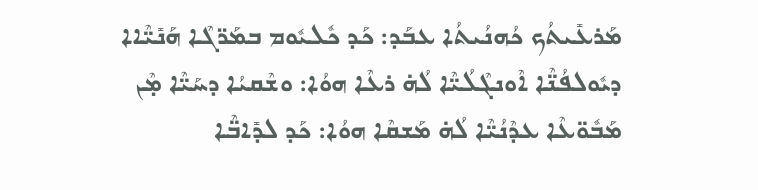ܡܰܪܥܺܝܬܳܟ ܟܳܗܢܳܝܬܳܐ ܥܒܰܕ: ܟܰܕ ܟܽܠܝܽܘܡ ܒܡܰܪ̈ܓܶܐ ܗܰܢܺܝ̈ܶܐܐ ܕܝܽܘܠܦܳܢ̈ܶܐ ܐܶܘܢܓܶܠܳܝ̈ܶܐ ܠܳܗ̇ ܪܥܶܐ ܗܘܳܐ: ܘܫܶܩܝܳܐ ܕܚܰܝ̈ܶܐ ܡ̣ܶܢ ܡܰܒܽܘ̈ܥܶܐ ܥܕܶܢܳܝ̈ܶܐ ܠܳܗ̇ ܡܰܫܩܶܐ ܗܘܳܐ: ܟܰܕ ܠܕܺܐܒ̈ܶܐ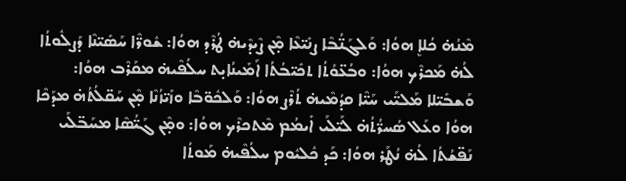ܡܶܢܳܗ̇ ܟܳܠܐܷ ܗܘܳܐ: ܘܰܠܓܰܢ̈ܳܒܶܐ ܨܢܺܝ̈ܥܶܐ ܡ̣ܶܢ ܨܶܝܕܶܝܗ̇ ܛܳܪܶܕ ܗܘܳܐ: ܫܽܘܪ̈ܶܐ ܚܰܣܺܝ̈ܢܶܐ ܕܰܨܠܽܘܬܳܐ ܠܳܗ̇ ܡܰܟܪܶܟ ܗܘܳܐ: ܘܒܳܥ̈ܘܳܬܳܐ ܬܟܺܝ̈ܒܳܬܳܐ ܐܰܡܺܝܢܳܐܝ̣ܬ ܚܠܳܦܶܝܗ̇ ܡܩܰܪܶܒ ܗܘܳܐ: ܘܰܫܒܺܝ̈ܠܐ ܡܰܠܝ̈ܰܝ ܚܰܝ̈ܶܐ ܩܕܳܡܶܝܗ̇ ܬܳܪܶܨ ܗܘܳܐ: ܘܰܠܟܽܘ̈ܒܶܐ ܘܙܺܝ̈ܙܳܢܶܐ ܡ̣ܶܢ ܚܰܩ̈ܠܳܬܳܗ̇ ܡܕܰܟܶܐ ܗܘܳܐ ܘܥܰܠ ܣܳܚܪ̈ܳܬܳܗ̇ ܠܰܝ̈ܠܰܝ ܐܺܝܡܳܡ ܡܶܬܟܪܶܟ ܗܘܳܐ: ܘܡ̣ܶܢ ܓܰܝ̈ܳܣܶܐ ܡܚܰܒ̈ܠܰܝ ܢܰܦ̈ܫܳܬܳܐ ܠܳܗ̇ ܢܳܛܰܪ ܗܘܳܐ: ܟܰܕ ܟܽܠܝܽܘܡ ܚܠܳܦܶܝܗ̇ ܡܰܘܬܳܐ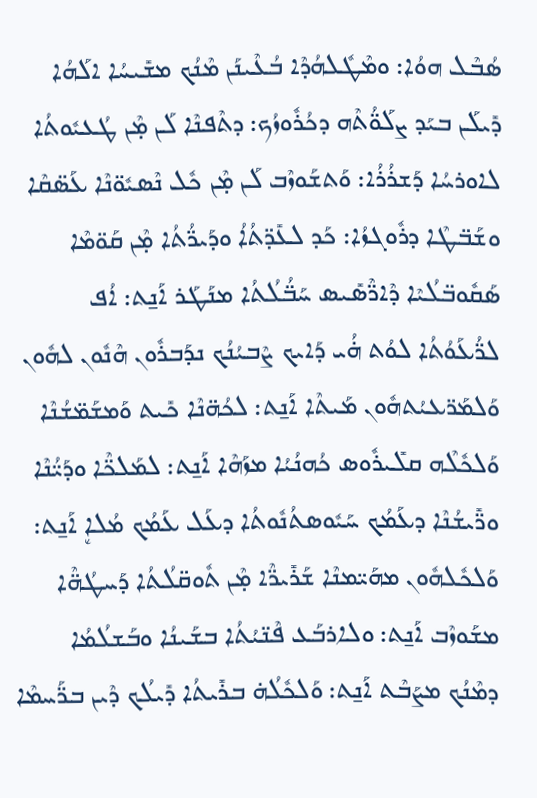ܣܳܒܶܠ ܗܘܳܐ: ܘܡܶܛܽܠܗܳܕܶܐ ܒܳܥܶܝܢܰܢ ܡܶܢܳܟ ܡܫܺܝܚܳܐ ܐܠܰܗܳܐ ܕܺܝܠܰܢ ܒܝܰܕ ܨܠܰܘ̈ܳܬܶܗ ܕܟܳܪܽܘܙܳܟ: ܕܬܶܦܢܶܐ ܠܰܢ ܡ̣ܶܢ ܛܳܥܝܽܘܬܳܐ ܠܐܘܪܚܳܐ ܕܰܫܪܳܪܳܐ: ܘܰܬܫܰܘܙܶܒ ܠܰܢ ܡ̣ܶܢ ܟܽܠ ܢܶܣܝܽܘ̈ܢܶܐ ܥܰܣ̈ܩܶܐ ܘܫܰܒ̈ܛܶܐ ܕܪܽܘܓܙܳܐ: ܟܰܕ ܠܥܺܕ̈ܬܳܐܳ ܘܕܰܝܪ̈ܳܬܳܐ ܡ̣ܶܢ ܩܰܘ̈ܡܶܐ ܣܰܩܽܘܒ̈ܠܳܝܶܐ ܕܶܐܪ̈ܶܣܺܝܣ ܚܰܒ̈ܳܠܳܬܳܐ ܡܢܰܛܰܪ ܐܰܢ̱ܬ: ܐܳܦ ܠܪ̈ܳܥܰܘܳܬܳܐ ܠܘܳܬ ܗ̇ܳܝ ܕܰܐܝܟ ܨܶܒܝܳܢܳܟ ܢܕܰܒܪܽܘܢ ܗܶܢܽܘܢ ܠܗܽܘܢ ܘܰܠܡܰܪ̈ܥܝܳܬܗܽܘܢ ܡܰܝܬܶܐ ܐܰܢ̱ܬ: ܠܟܳܗ̈ܢܶܐ ܟܺܝܬ ܘܰܡܫܰܡ̈ܫܳܢܶܐ ܘܰܠܟܽܠܶܗ ܩܠܺܝܪܽܘܣ ܟܳܗܢܳܝܳܐ ܡܙܰܗܶܐ ܐܰܢ̱ܬ: ܠܡܰܠܟ̈ܶܐ ܘܕܰܝ̈ܳܢܶܐ ܘܪ̈ܺܝܫܳܢܶܐ ܕܥܰܡܳܟ ܚܰܝܽܘܣܬܳܢܽܘܬܳܐ ܕܥܰܠ ܥܰܡܳܟ ܡܳܠܐܷ ܐܰܢ̱ܬ: ܘܰܠܟܽܠܗܽܘܢ ܡܗܰܝ̈ܡܢܶܐ ܫܰܪܺܝܪ̈ܶܐ ܡ̣ܶܢ ܬܽܘܩ̈ܠܳܬܳܐ ܕܰܚܛܳܗ̈ܶܐ ܡܫܰܘܙܶܒ ܐܰܢ̱ܬ: ܘܠܐܪܒܰܥ ܦܶܢ̈ܝܳܬܳܐ ܒܫܰܝܢܳܐ ܘܒܰܫܠܳܡܳܐ ܕܡܶܢܳܟ ܡܨܰܒܶܬ ܐܰܢ̱ܬ: ܘܰܠܟܽܠܳܗ̇ ܒܪܺܝܬܳܐ ܕܺܝܠܳܟ ܕܶܝܢ ܒܪ̈ܰܚܡܶܐ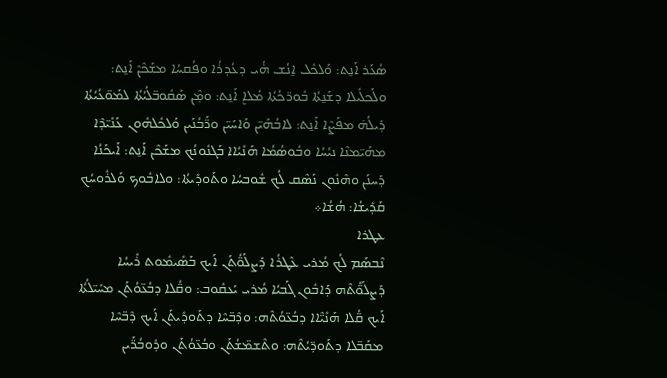ܣܳܥܰܪ ܐܰܢ̱ܬ: ܘܰܠܟܽܠ ܐ̱ܢܳܫ ܗ̇ܳܝ ܕܥܳܕܪܳܐ ܘܦܳܩܚܳܐ ܡܫܰܟܶܢܶ ܐܰܢ̱ܬ: ܘܠܰܟܠܺܝܠܐ ܕܫܰܢ̱ܬܳܐ ܒܽܘܪ̈ܟܳܬܳܐ ܡܳܠܐܷ ܐܰܢ̱ܬ: ܘܡ̣ܶܢ ܣܰܩܽܘܒ̈ܠܳܝܳܬܳܐ ܠܡܰܘ̈ܥܳܝܳܬܳܐ ܕܺܝܠܳܗ̇ ܡܦܰܨܶܐ ܐܰܢ̱ܬ: ܠܐܒܳܗܰܝ̈ܢ ܘܰܐܚܰܝ̈ܢ ܘܪ̈ܰܒܳܢܰܝܢ ܘܰܠܟܽܠܗܽܘܢ ܥܰܢܺܝ̈ܕܶܐ ܡܗܰܝ̈ܡܢܶܐ ܢܝܳܚܳܐ ܘܒܽܘܣܳܡܳܐ ܗܰܢܺܝܳܐܐ ܒܰܓܢܽܘܢܳܟ ܡܫܰܟܶܢ ܐܰܢ̱ܬ: ܐܰܝܟܰܢܳܐ ܕܰܚܢܰܢ ܘܗܶܢܽܘܢ ܢܰܣܶܩ ܠܳܟ ܫܽܘܒܚܳܐ ܘܬܰܘܕܺܝܬܳܐ: ܘܠܐܒܽܘܟ ܘܰܠܪܽܘܚܳܟ ܩܰܕܺܝܫܳܐ: ܗܳܫܳܐ܀
ܥܛܪܐ
ܢܶܒܣܰܡ ܠܳܟ ܡܳܪܝ ܥܶܛܪܳܐ ܕܰܨܠܰܘ̈ܳܬܰܢ ܐܰܝܟ ܒܰܣܺܝܡܽܘܬ ܪܺܝܚܳܐ ܕܰܨܠܰܘ̈ܳܬܶܗ ܕܰܐܒܽܘܢ ܓܰܒܝܳܐ ܡܳܪܝ ܝܰܥܩܽܘܒ: ܘܩ̈ܳܠܐ ܕܒܳܥ̈ܘܳܬܰܢ ܡܚܺܝ̈ܠܳܬܳܐ ܐܰܝܟ ܩ̈ܳܠܐ ܗܰܢܺܝ̈ܶܐܐ ܕܒܳܥ̈ܘܳܬܶܗ: ܘܕܶܒ̈ܚܶܐ ܕܬܰܘܕܺܝܬܰܢ ܐܰܝܟ ܕܶܒ̈ܚܶܐ ܡܩܰܒ̈ܠܐ ܕܬܰܘܕ̈ܝܳܬܶܗ: ܘܬܶܫܡ̈ܫܳܬܰܢ ܘܒܳܥ̈ܘܳܬܰܢ ܘܕܽܘܒܳܪ̈ܰܝܢ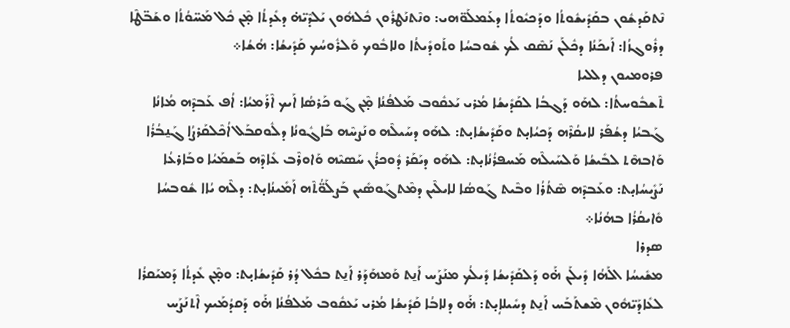ܢܶܬܩܰܕܫܽܘܢ ܒܩܰܕܺܝܫܽܘܬܳܐ ܘܕܰܟܝܽܘܬܳܐ ܕܥܰܡܠܰܘ̈ܗܝ: ܘܢܶܬܢܰܛܪܽܘܢ ܟܽܠܗܽܘܢ ܝܰܠܕܶܝ̈ܗ̇ ܕܥܺܕܬܳܐ ܡ̣ܶܢ ܟܽܠ ܡܰܚ̈ܘܳܬܳܐ ܘܫܰܒ̈ܛܶܐ ܕܪܽܘܓܙܳܐ: ܐܰܝܟܰܢܳܐ ܕܟܽܠܰܢ ܢܰܣܶܩ ܠܳܟ ܫܽܘܒܚܳܐ ܘܬܰܘܕܺܝܬܳܐ ܘܠܐܒܽܘܟ ܘܰܠܪܽܘܚܳܟ ܩܰܕܺܝܫܳܐ: ܗܳܫܳܐ܀
ܦܪܘܡܝܘܢ ܕܠܠܝܐ
ܬܶܫܒܽܘܚܬܳܐ: ܠܗܰܘ ܕܰܓܒܳܐ ܠܩܰܕܺܝܫܳܐ ܡܳܪܝ ܝܰܥܩܽܘܒ ܡܰܠܦܳܢܳܐ ܡ̣ܶܢ ܓܰܘ ܟܰܪܣܳܐ ܐܰܝܟ ܐܶܪܰܡܝܳܐ: ܐܳܦ ܥܰܒܕܶܗ ܡܳܐܢܳܐ ܓܰܒܝܳܐ ܕܫܳܦܰܪ ܠܐܝܩܳܪܶܗ ܕܰܟܝܳܐܝ̣ܬ ܘܩܰܕܺܝܫܳܐܝ̣ܬ: ܠܗܰܘ ܕܚܰܝܠܶܗ ܘܢܰܨܚܶܗ ܒܰܐܓܽܘܢܳܐ ܕܠܽܘܩܒܰܠ ܐܳܟܶܠܩܰܪܨܳܐ ܓܰܢ̱ܒܳܪܳܐ ܘܰܐܒܗܶܬ ܠܒܺܝܫܳܐ ܘܰܠܚܰܝܠܶܗ ܡܰܚܦܪܳܢܳܐܝ̣ܬ: ܠܗܰܘ ܕܝܰܩܰܪ ܕܽܘܟܪܳܢ ܚܰܣܝܶܗ ܘܰܐܘܪܶܒ ܥܺܐܕܶܗ ܒܰܫܡܰܝܳܐ ܘܒܰܐܪܥܳܐ ܢܰܨܺܝܚܳܐܝ̣ܬ: ܘܥܰܒܕܶܗ ܣܶܬܳܪܳܐ ܘܒܶܝܬ ܓܰܘܣܳܐ ܠܐܝܠܶܝܢ ܕܡܶܬܓܰܘܣܺܝܢ ܒܰܨܠܰܘ̈ܳܬܶܗ ܐܰܡܺܝܢܳܐܝ̣ܬ: ܕܠܶܗ ܝܳܐܐ ܫܽܘܒܚܳܐ ܘܺܐܝܩܳܪܳܐ ܒܗܳܢܳܐ܀
ܣܕܪܐ
ܡܫܺܝܚܳܐ ܐܠܰܗܳܐ ܕܺܝܠܰܢ ܗ̇ܰܘ ܕܰܠܩܰܕܺܝܫܳܐ ܕܺܝܠܳܟ ܡܢܰܨܰܚ ܐܰܢ̱ܬ ܘܰܡܗܰܕܰܪ ܐܰܢ̱ܬ ܒܟܽܠ ܕܳܪ ܩܰܕܺܝܫܳܐܝ̣ܬ: ܘܡ̣ܶܢ ܥܺܕܬܳܐ ܕܰܡܝܰܩܪܳܐ ܠܥܺܐܕܰܝ̈ܗܽܘܢ ܡܶܫܬܰܒܰܚ ܐܰܢ̱ܬ ܕܚܺܝܠܐܴܝ̣ܬ: ܗ̇ܰܘ ܕܠܐܒܳܐ ܩܰܕܺܝܫܳܐ ܡܳܪܝ ܝܰܥܩܽܘܒ ܡܰܠܦܳܢܳܐ ܗ̇ܰܘ ܕܰܩܕܳܡܰܝܟ ܐܶܬܢܰܨܰܚ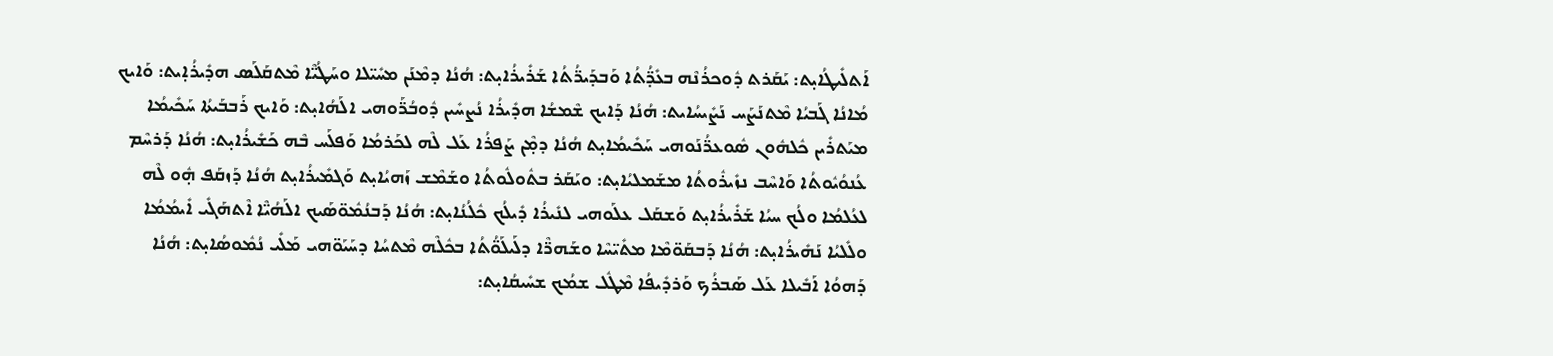ܐܰܬܠܺܝܛܳܐܝ̣ܬ: ܝܰܩܰܪܬ ܕܽܘܟܪܳܢܶܗ ܒܥܺܕ̈ܳܬܳܐ ܘܰܒܕܰܝܪ̈ܳܬܳܐ ܫܰܪܺܝܪܳܐܝ̣ܬ: ܗܳܢܳܐ ܕܡܶܢܰܢ ܡܚܺܝ̈ܠܐ ܘܚܰܛܳܝ̈ܶܐ ܡܶܬܩܰܠܰܣ ܗܕܺܝܪܳܐ̣ܝܬ: ܘܰܐܝܟ ܡܳܐܢܳܐ ܓܰܒܝܳܐ ܡܶܬܢܰܨܰܚ ܢܰܨܺܝܚܳܐܝܬ: ܗܳܢܳܐ ܕܰܐܝܟ ܫܶܡܫܳܐ ܗܕܺܝܪܳܐ ܢܳܨܚܺܝܢ ܕܽܘܒܳܪ̈ܰܘܗܝ ܐܠܰܗܳܐܝ̣ܬ: ܘܰܐܝܟ ܪܰܒܒܰܝܬܳܐ ܚܰܟܺܝܡܳܐ ܡܝܰܬܪܺܝܢ ܟܽܠܗܽܘܢ ܣܽܘܥܪ̈ܳܢܰܘܗܝ ܚܰܟܺܝܡܳܐܝ̣ܬ ܗܳܢܳܐ ܕܡ̣ܶܢ ܨܰܦܪܳܐ ܥܰܠ ܠܶܗ ܠܟܰܪܡܳܐ ܘܰܦܠܰܚ ܒܶܗ ܟܰܫܺܝܪܳܐܝ̣ܬ: ܗܳܢܳܐ ܕܰܪܚܶܡ ܥܳܢܘܳܝܽܘܬܳܐ ܘܰܐܚܶܒ ܢܙܺܝܪܽܘܬܳܐ ܡܫܰܡܠܝܳܐܝ̣ܬ: ܘܝܰܩܰܪ ܒܬܽܘܠܽܘܬܳܐ ܘܫܰܡܶܫ ܙܰܗܝܳܐܝ̣ܬ ܘܰܓܡܺܝܪܳܐܝ̣ܬ ܗܳܢܳܐ ܕܰܙܩܰܦ ܗ̣ܽܘ ܠܶܗ ܠܥܳܠܡܳܐ ܘܠܳܟ ܚܝܳܐ ܫܰܪܺܝܪܳܐܝ̣ܬ ܘܰܫܩܰܠ ܥܠܰܘܗܝ ܠܢܺܝܪܳܐ ܕܺܝܠܳܟ ܟܽܠܳܢܳܐܝ̣ܬ: ܗܳܢܳܐ ܕܰܒܢܳܡܽܘ̈ܣܰܝܟ ܐܠܰܗܳܝ̈ܶܐ ܐܶܬܗܰܓܺܝ ܐܺܝܡܳܡܳܐ ܘܠܺܠܝܳܐ ܢܰܗܺܝܪܳܐܝ̣ܬ: ܗܳܢܳܐ ܕܰܒܩܰܘ̈ܡܶܐ ܡܬܺܝ̈ܚܶܐ ܘܫܰܗܪ̈ܶܐ ܕܠܰܝܠܰܘ̈ܳܬܳܐ ܒܟܽܠܶܗ ܡܶܬܚܳܐ ܕܚܰܝܰܘ̈ܗܝ ܡܰܠܺܝ ܢܳܡܽܘܣܳܐܝ̣ܬ: ܗܳܢܳܐ ܕܰܗܘܳܐ ܐܰܒܺܝܠܐ ܥܰܠ ܣܰܒܪܳܟ ܘܰܪܕܺܝܦܳܐ ܡܶܛܽܠ ܫܡܳܟ ܫܚܺܝܩܳܐܝ̣ܬ: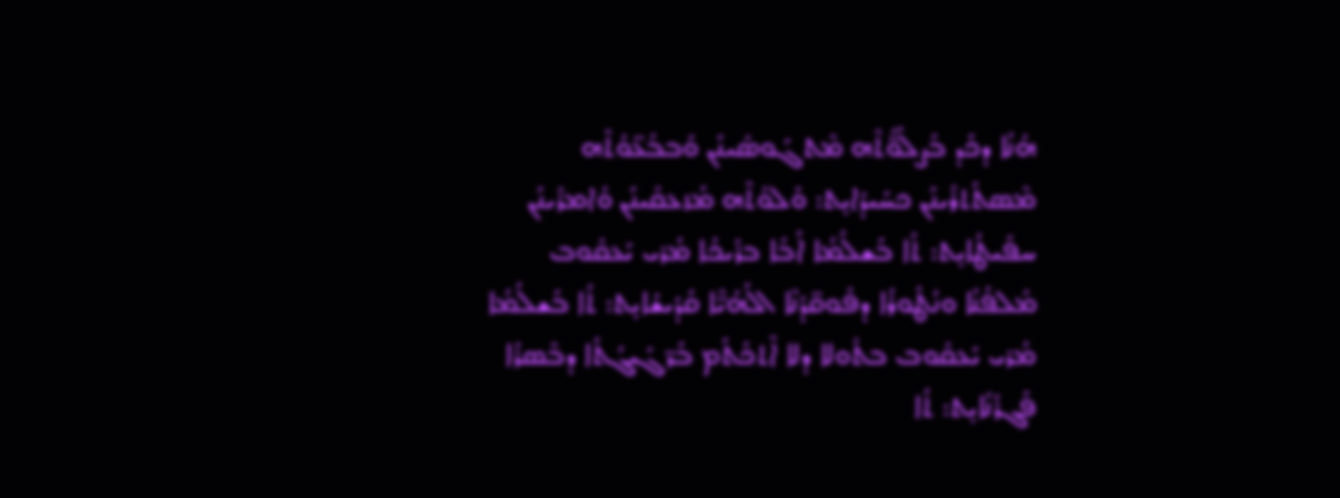ܗܳܢܳܐ ܕܟܰܕ ܒܰܨܠܰܘ̈ܳܬܶܗ ܡܶܬܓܰܘܣܺܝܢܰܢ ܘܰܒܒܳܥ̈ܘܳܬܶܗ ܡܶܣܬܰܬܪܺܝܢܰܢ ܟܚܺܝܕܳܐܝ̣ܬ: ܘܰܠܘܳܬܶܗ ܡܰܙܥܩܺܝܢܰܢ ܘܳܐܡܪܺܝܢܰܢ ܚܦܺܝܛܳܐܝ̣ܬ: ܬܳܐ ܒܰܫܠܳܡܳܐ ܐܰܒܳܐ ܒܪܺܝܟܳܐ ܡܳܪܝ ܝܰܥܩܽܘܒ ܡܰܠܦܳܢܳܐ ܘܢܳܛܽܘܪܳܐ ܕܦܽܘܩ̈ܕܳܢܶܐ ܐܠܰܗܳܝ̈ܶܐ ܩܰܕܺܝܫܳܐܝ̣ܬ: ܬܳܐ ܒܰܫܠܳܡܳܐ ܡܳܪܝ ܝܰܥܩܽܘܒ ܒܬܽܘܠܐ ܕܠܐ ܐܶܬܟܰܬܰܡ ܒܰܪ̈ܓܺܝܓܳܬܳܐ ܕܒܶܣܪܳܐ ܦܰܓܪܳܢܳܐܝ̣ܬ: ܬܳܐ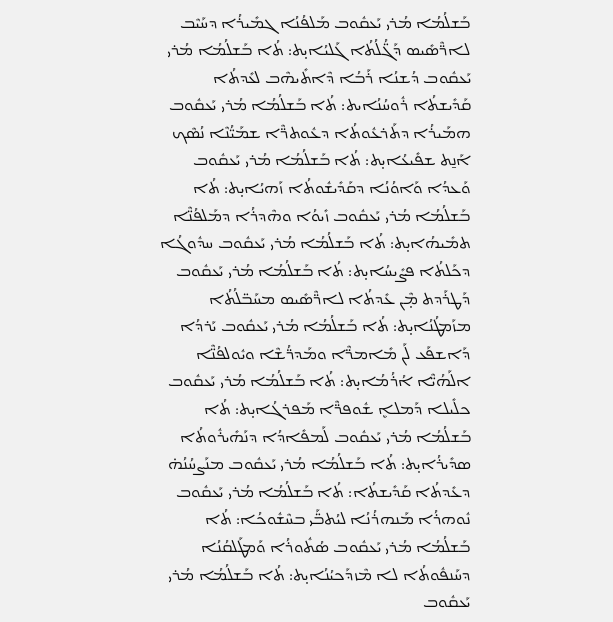ܒܰܫܠܳܡܳܐ ܡܳܪܝ ܝܰܥܩܽܘܒ ܡܰܠܦܳܢܳܐ ܓܡܺܝܪܳܐ ܕܚܰܝܶܒ ܠܐܪ̈ܶܣܺܝܣ ܕܰܓ̈ܳܠܳܬܳܐ ܓܰܠܝܳܐܝ̣ܬ: ܬܳܐ ܒܰܫܠܳܡܳܐ ܡܳܪܝ ܝܰܥܩܽܘܒ ܕܳܫܢܳܐ ܪܰܒܳܐ ܕܶܐܬܺܝܗܶܒ ܠܥܺܕܬܳܐ ܩܰܕܺܝܫܬܳܐ ܪܽܘܚܳܢܳܐܝܬ: ܬܳܐ ܒܰܫܠܳܡܳܐ ܡܳܪܝ ܝܰܥܩܽܘܒ ܗܡܰܝܪܳܐ ܕܬܰܪܥܽܘܬܳܐ ܕܥܽܘܬܪ̈ܶܐ ܫܡܰܝ̈ܳܢܶܐ ܢܳܣܶܟ ܐܰܢ̱ܬ ܫܦܺܝܥܳܐܝ̣ܬ: ܬܳܐ ܒܰܫܠܳܡܳܐ ܡܳܪܝ ܝܰܥܩܽܘܒ ܘܰܥܕܳܐ ܘܰܐܘܳܢܳܐ ܕܩܰܕܺܝܫܽܘܬܳܐ ܙܰܗܝܳܐܝ̣ܬ: ܬܳܐ ܒܰܫܠܳܡܳܐ ܡܳܪܝ ܝܰܥܩܽܘܒ ܙܺܝܘܳܐ ܘܗܶܕܪܳܐ ܕܡܰܠܦܳܢ̈ܶܐ ܬܡܺܝܗܳܐܝ̣ܬ: ܬܳܐ ܒܰܫܠܳܡܳܐ ܡܳܪܝ ܝܰܥܩܽܘܒ ܚܕܽܘܓܳܐ ܕܟܰܠܬܳܐ ܦܨܺܝܚܳܐܝ̣ܬ: ܬܳܐ ܒܰܫܠܳܡܳܐ ܡܳܪܝ ܝܰܥܩܽܘܒ ܕܰܛܪܰܕܬ ܡ̣ܶܢ ܥܺܕܬܳܐ ܠܐܪ̈ܶܣܺܝܣ ܡܚܰܒ̈ܠܳܬܳܐ ܡܙܰܡܛܳܢܳܐܝ̣ܬ: ܬܳܐ ܒܰܫܠܳܡܳܐ ܡܳܪܝ ܝܰܥܩܽܘܒ ܝܰܪܕܳܐ ܕܰܐܫܦܰܥ ܠܰܢ ܡܺܐܡܪ̈ܶܐ ܘܡܰܕܪ̈ܳܫܶܐ ܘܝܽܘܠܦܳܢ̈ܶܐ ܐܠܰܗܳܝ̈ܶܐ ܐܳܪܳܡܳܐܝ̣ܬ: ܬܳܐ ܒܰܫܠܳܡܳܐ ܡܳܪܝ ܝܰܥܩܽܘܒ ܟܠܺܝܠܐ ܕܰܡܠܐܷ ܫܽܘܦܪ̈ܶܐ ܡܰܦܪܓܳܐܝ̣ܬ: ܬܳܐ ܒܰܫܠܳܡܳܐ ܡܳܪܝ ܝܰܥܩܽܘܒ ܠܰܡܦܺܐܕܳܐ ܕܢܰܗܺܝܪܽܘܬܳܐ ܣܕܺܝܪܳܐܝ̣ܬ: ܬܳܐ ܒܰܫܠܳܡܳܐ ܡܳܪܝ ܝܰܥܩܽܘܒ ܡܢܰܨܚܳܢܳܗ̇ ܕܥܺܕܬܳܐ ܩܰܕܺܝܫܬܳܐ: ܬܳܐ ܒܰܫܠܳܡܳܐ ܡܳܪܝ ܝܰܥܩܽܘܒ ܢܽܘܗܪܳܐ ܡܰܢܗܪܳܢܳܐ ܠܝܳܬܒ̈ܰܝ ܒܚܶܫܽܘܟܳܐ: ܬܳܐ ܒܰܫܠܳܡܳܐ ܡܳܪܝ ܝܰܥܩܽܘܒ ܣܳܬܽܘܪܳܐ ܘܰܡܛܰܠܩܳܢܳܐ ܕܚܰܢܦܽܘܬܳܐ ܠܐ ܡܶܙܕܰܟܝܳܢܳܐܝ̣ܬ: ܬܳܐ ܒܰܫܠܳܡܳܐ ܡܳܪܝ ܝܰܥܩܽܘܒ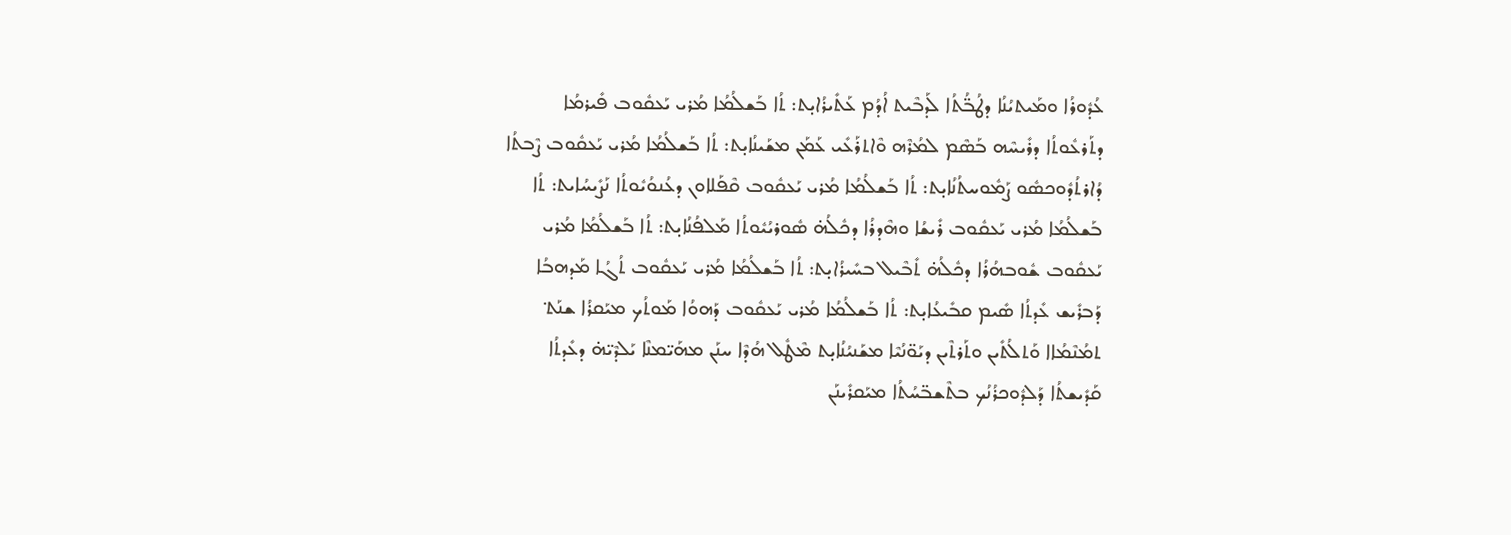ܥܳܕܽܘܪܳܐ ܘܡܰܝܬܝܳܢܳܐ ܕܛܳܒ̈ܳܬܳܐ ܠܰܕܒܶܝܬ ܐܳܕܳܡ ܥܰܬܺܝܪܳܐܝ̣ܬ: ܬܳܐ ܒܰܫܠܳܡܳܐ ܡܳܪܝ ܝܰܥܩܽܘܒ ܦܺܝܪܡܳܐ ܕܬܰܪܥܽܘܬܳܐ ܕܪܺܝܚܶܗ ܒܰܣܶܡ ܠܡܳܪܶܗ ܘܶܐܬܪܰܥܺܝ ܥܰܡܰܢ ܡܫܰܝܢܳܐܝ̣ܬ: ܬܳܐ ܒܰܫܠܳܡܳܐ ܡܳܪܝ ܝܰܥܩܽܘܒ ܨܶܒܬܳܐ ܕܳܐܪܬܳܕܽܘܟܣܽܘ ܨܰܡܽܘܚܬܳܢܳܐܝ̣ܬ: ܬܳܐ ܒܰܫܠܳܡܳܐ ܡܳܪܝ ܝܰܥܩܽܘܒ ܩܶܦܰܠܐܘܢ ܕܥܳܢܘܳܝܽܘܬܳܐ ܢܰܨܺܝܚܳܐܝܬ: ܬܳܐ ܒܰܫܠܳܡܳܐ ܡܳܪܝ ܝܰܥܩܽܘܒ ܪܺܝܫܳܐ ܘܗܶܕܪܳܐ ܕܟܽܠܳܗ̇ ܣܽܘܪܝܳܝܽܘܬܳܐ ܡܰܠܦܳܢܳܐܝ̣ܬ: ܬܳܐ ܒܰܫܠܳܡܳܐ ܡܳܪܝ ܝܰܥܩܽܘܒ ܫܽܘܒܗܳܪܳܐ ܕܟܽܠܳܗ̇ ܬܺܒܶܝܠ ܒܚܺܝܪܳܐܝ̣ܬ: ܬܳܐ ܒܰܫܠܳܡܳܐ ܡܳܪܝ ܝܰܥܩܽܘܒ ܬܳܓܳܐ ܡܰܕܗܒܳܐ ܕܰܒܪܺܝܫ ܥܺܕܬܳܐ ܣܺܝܡ ܩܒܺܝܥܳܐܝ̣ܬ: ܬܳܐ ܒܰܫܠܳܡܳܐ ܡܳܪܝ ܝܰܥܩܽܘܒ ܕܰܗܘܳܐ ܡܰܘܬܳܟ ܡܝܰܩܪܳܐ ܫܢܰܬ݀ ܬܡܳܢܶܡܳܐܐ ܘܰܬܠܳܬܺܝܢ ܘܬܰܪܬܶܝܢ ܕܝܰܘ̈ܢܳܝܶܐ ܡܫܰܢܝܳܢܳܐܝ̣ܬ ܡܶܛܽܠ ܗܳܕܶܐ ܚܢܰܢ ܡܗܰܝ̈ܡܢܶܐ ܝܰܠܕܶܝ̈ܗ̇ ܕܥܺܕܬܳܐ ܩܰܕܺܝܫܬܳܐ ܕܰܠܕܽܘܟܪܳܢܳܟ ܒܬܶܫܒ̈ܚܳܬܳܐ ܡܝܰܩܪܺܝܢܰܢ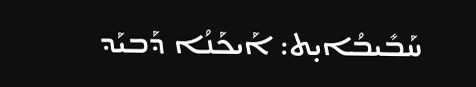ܚܰܒܺܝܒܳܐܝ̣ܬ: ܐܰܝܟܰܢܳܐ ܕܰܒܝܰܕ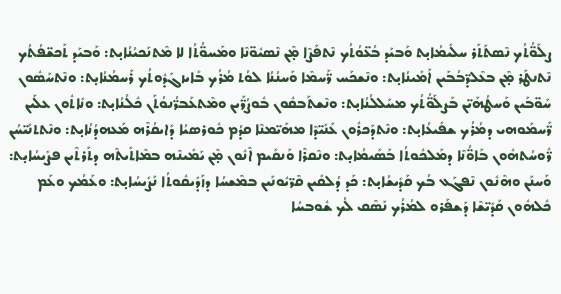ܨܠܰܘ̈ܳܬܳܟ ܢܶܣܬܰܬܰܪ ܚܠܺܝܡܳܐܝ̣ܬ ܘܰܒܝܰܕ ܒܳܥ̈ܘܳܬܳܟ ܢܶܬܦܰܨܶܐ ܡ̣ܶܢ ܢܶܣܝܽܘ̈ܢܶܐ ܘܡܰܚܘ̈ܳܬܳܐ ܠܐ ܡܶܬܢܰܟܝܳܢܳܐܝ̣ܬ: ܘܰܒܝܰܕ ܬܰܟܫ̈ܦܳܬܳܟ ܢܶܬܢܛܰܪ ܡ̣ܶܢ ܒܥܶܠܕ̈ܒܳܒܰܝܢ ܐܰܡܺܝܢܳܐܝ̣ܬ: ܘܢܶܫܟܰܚ ܪ̈ܰܚܡܶܐ ܘܰܚܢܳܢܳܐ ܠܘܳܬ ܡܳܪܳܟ ܒܺܐܝܙܓܰܕܽܘܬܳܟ ܪܰܚܡܳܢܳܐܝ̣ܬ: ܘܢܶܬܚܰܣܽܘܢ ܚܰܘ̈ܒܰܝܢ ܘܰܚܛܳܗܰܝ̈ܢ ܒܰܨܠܰܘ̈ܳܬܳܟ ܡܚܰܠܠܳܢܳܐܝ̣ܬ: ܘܢܶܫܬܰܒܩܽܘܢ ܒܽܘܨܳܪ̈ܰܝܢ ܘܡܶܬܥܰܒܪ̈ܳܢܘܳܬܰܢ ܟܽܠܳܢܳܐܝ̣ܬ: ܘܢܺܐܬܽܘܢ ܥܠܰܝܢ ܪ̈ܰܚܡܰܘܗܝ ܕܡܳܪܳܟ ܫܦܺܝܥܳܐܝ̣ܬ: ܘܢܶܬܕܰܟܪܽܘܢ ܥܰܢܺܝ̈ܕܶܐ ܡܗܰܝ̈ܡܢܶܐ ܩܕܳܡ ܟܽܘܪܣܝܳܐ ܕܺܐܝܩܳܪܶܗ ܡܰܥܗܕܳܢܳܐܝ̣ܬ: ܘܢܶܬܬܢܺܝ̈ܚܳܢ ܪ̈ܽܘܚܳܬܗܽܘܢ ܒܰܐܘ̈ܳܢܶܐ ܕܡܰܠܟܽܘܬܳܐ ܒܰܣܺܝܡܳܐܝ̣ܬ: ܘܢܶܩܪܶܐ ܘܰܢܩܺܝܡ ܐܶܢܽܘܢ ܡ̣ܶܢ ܝܰܡܺܝܢܶܗ ܒܡܶܐܬܺܝܬܶܗ ܕܬܰܪܬܶܝܢ ܦܨܺܝܚܳܐܝ̣ܬ: ܘܰܚܢܰܢ ܘܗܶܢܽܘܢ ܢܶܦܓܰܥ ܒܳܟ ܩܰܕܺܝܫܳܐܝ̣ܬ: ܟܰܕ ܕܳܠܩܺܝܢ ܩܶܪ̈ܝܽܘܢܰܝܢ ܒܡܶܫܚܳܐ ܕܙܰܕܺܝܩܽܘܬܳܐ ܢܰܨܺܝܚܳܐܝ̣ܬ: ܘܥܰܡܳܟ ܘܥܰܡ ܟܽܠܗܽܘܢ ܩܰܕܺܝ̈ܫܶܐ ܕܰܫܦܰܪܘ ܠܡܳܪܳܟ ܢܰܣܶܩ ܠܳܟ ܫܽܘܒܚܳܐ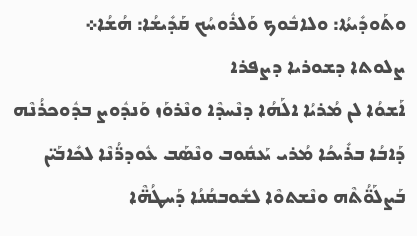ܘܬܰܘܕܺܝܬܳܐ: ܘܠܐܒܽܘܟ ܘܰܠܪܽܘܚܳܟ ܩܰܕܺܝܫܳܐ: ܗܳܫܳܐ܀
ܨܠܘܬܐ ܕܫܘܪܝܐ ܕܨܦܪܐ
ܐܰܫܘܳܐ ܠܢ ܡܳܪܝܳܐ ܐܠܰܗܳܐ ܕܢܶܚܕܶܐ ܘܢܶܪܘܰܙ ܘܰܢܕܽܘܨ ܒܕܽܘܟܪܳܢܶܗ ܕܰܐܒܳܐ ܒܪܺܝܟܳܐ ܡܳܪܝ ܝܰܥܩܽܘܒ ܘܢܶܣܰܒ ܥܽܘܕܪ̈ܳܢܶܐ ܠܟܺܐܒܰܝ̈ܢ ܒܰܨܠܰܘ̈ܳܬܶܗ ܘܢܶܫܬܘܶܐ ܠܫܽܘܒܩܳܢܳܐ ܕܰܚܛܳܗ̈ܶܐ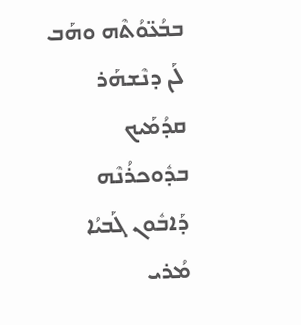ܒܒܳܥ̈ܘܳܬܶܗ ܘܗܰܒ ܠܰܢ ܕܢܶܫܗܰܪ ܩܕܳܡܰܝܟ ܒܕܽܘܟܪܳܢܶܗ ܕܰܐܒܽܘܢ ܓܰܒܝܳܐ ܡܳܪܝ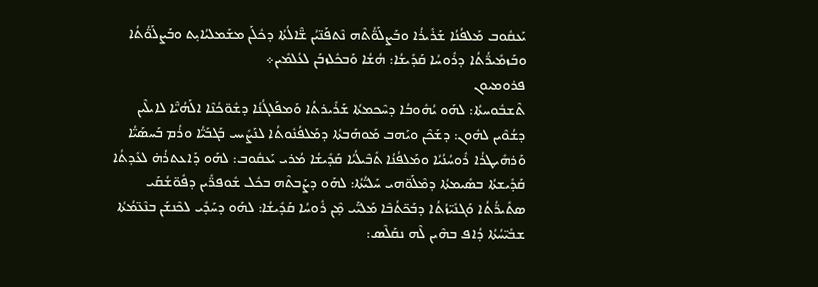ܝܰܥܩܽܘܒ ܡܰܠܦܳܢܳܐ ܫܰܪܺܝܪܳܐ ܘܒܰܨܠܰܘ̈ܳܬܶܗ ܢܶܬܦܰܢ̈ܝܳܢ ܫ̈ܶܐܠܳܬܳܐ ܕܟܽܠܰܢ ܡܫܰܡܠܝܳܐܝ̣ܬ ܘܒܰܨܠܰܘ̈ܳܬܳܐ ܘܒܰܙܡܺܝܪ̈ܳܬܳܐ ܕܪܽܘܚܳܐ ܩܰܕܺܝܫܳܐ: ܗܳܫܳܐ ܘܰܒܟܽܠܙܒܰܢ ܠܥܳܠܡܺܝܢ܀
ܦܪܘܡܝܘܢ
ܬܶܫܒܽܘܚܬܳܐ: ܠܗܰܘ ܝܳܗܽܘܒܳܐ ܕܚܶܟܡܬܳܐ ܫܰܪܺܝܪܬܳܐ ܘܰܡܦܰܠܓܳܢܳܐ ܕܫܽܘ̈ܟܳܢܶܐ ܐܠܰܗܳܝ̈ܶܐ ܠܐܝܠܶܝܢ ܕܫܳܘܶܝܢ ܠܗܽܘܢ: ܕܫܰܟܶܢ ܘܝܰܗܒ ܡܰܘܗܰܒܬܳܐ ܕܡܰܠܦܳܢܽܘܬܳܐ ܠܢܰܨܺܝܚ ܒܰܓܒܰܝ̈ܳܐ ܘܪܳܡ ܒܰܚܣܰܝ̈ܳܐ ܘܰܪܗܺܝܛܪܳܐ ܪܽܘܚܳܢܳܝܳܐ ܘܡܰܠܦܳܢܳܐ ܬܺܒܶܝܠܳܝܳܐ ܩܰܕܺܝܫܳܐ ܡܳܪܝ ܝܰܥܩܽܘܒ: ܠܗܰܘ ܕܰܐܥܬܪܳܗ̇ ܠܥܺܕܬܳܐ ܩܰܕܺܝܫܬܳܐ ܒܣܺܝܡܬܳܐ ܕܡܶܠܰܘ̈ܗܝ ܚܰܠܝ̈ܳܬܳܐ: ܠܗܰܘ ܕܨܰܒܬܶܗ ܒܟܽܠ ܫܽܘܦܪ̈ܺܝܢ ܕܦܽܘ̈ܫܳܩܰܝ ܣܬܺܝܪ̈ܳܬܳܐ ܘܰܓܢܺܝ̈ܙܳܬܳܐ ܕܒܰܟ̈ܬܳܒܶܐ ܡܰܠܝ̈ܰܝ ܡ̣ܶܢ ܪܽܘܚܳܐ ܩܰܕܺܝܫܳܐ: ܠܗܰܘ ܕܚܰܕܺܝ ܠܟܶܢܫܰܢ ܒܢܶܥ̈ܡܳܬܳܐ ܫܒܺܝ̈ܚܳܬܳܐ ܕܳܐܦ ܒܗܶܝܢ ܠܶܗ ܢܩܰܠܶܣ: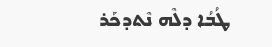ܛܳܒܳܐ ܕܠܶܗ ܢܶܬܕܟܰܪ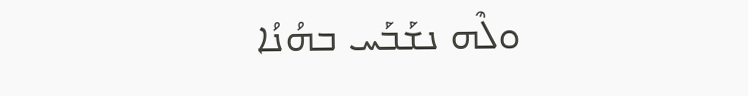ܘܠܶܗ ܢܫܰܒܰܚ ܒܗܳܢܳܐ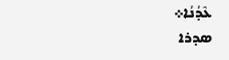ܥܶܕܳܢܳܐ܀
ܣܕܪܐ